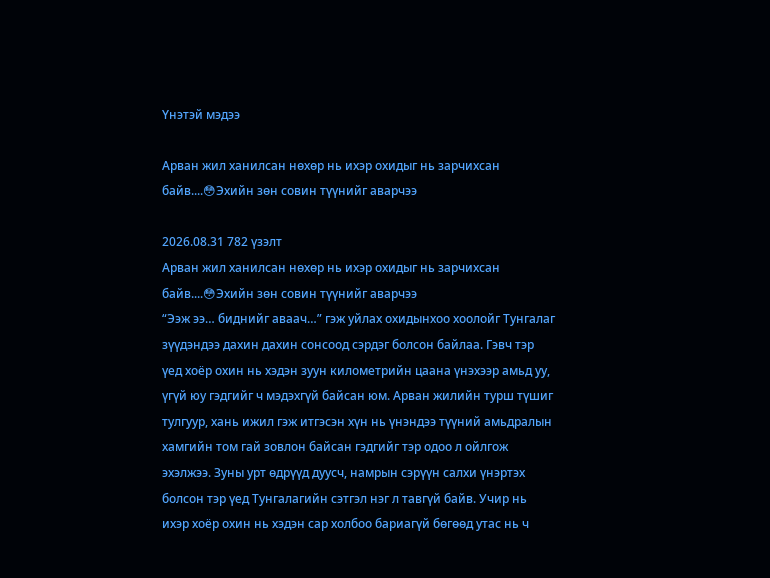Үнэтэй мэдээ

Арван жил ханилсан нөхөр нь ихэр охидыг нь зарчихсан байв....😳Эхийн зөн совин түүнийг аварчээ

2026.08.31 782 үзэлт
Арван жил ханилсан нөхөр нь ихэр охидыг нь зарчихсан байв....😳Эхийн зөн совин түүнийг аварчээ
“Ээж ээ… биднийг аваач…” гэж уйлах охидынхоо хоолойг Тунгалаг зүүдэндээ дахин дахин сонсоод сэрдэг болсон байлаа. Гэвч тэр үед хоёр охин нь хэдэн зуун километрийн цаана үнэхээр амьд уу, үгүй юу гэдгийг ч мэдэхгүй байсан юм. Арван жилийн турш түшиг тулгуур, хань ижил гэж итгэсэн хүн нь үнэндээ түүний амьдралын хамгийн том гай зовлон байсан гэдгийг тэр одоо л ойлгож эхэлжээ. Зуны урт өдрүүд дуусч, намрын сэрүүн салхи үнэртэх болсон тэр үед Тунгалагийн сэтгэл нэг л тавгүй байв. Учир нь ихэр хоёр охин нь хэдэн сар холбоо бариагүй бөгөөд утас нь ч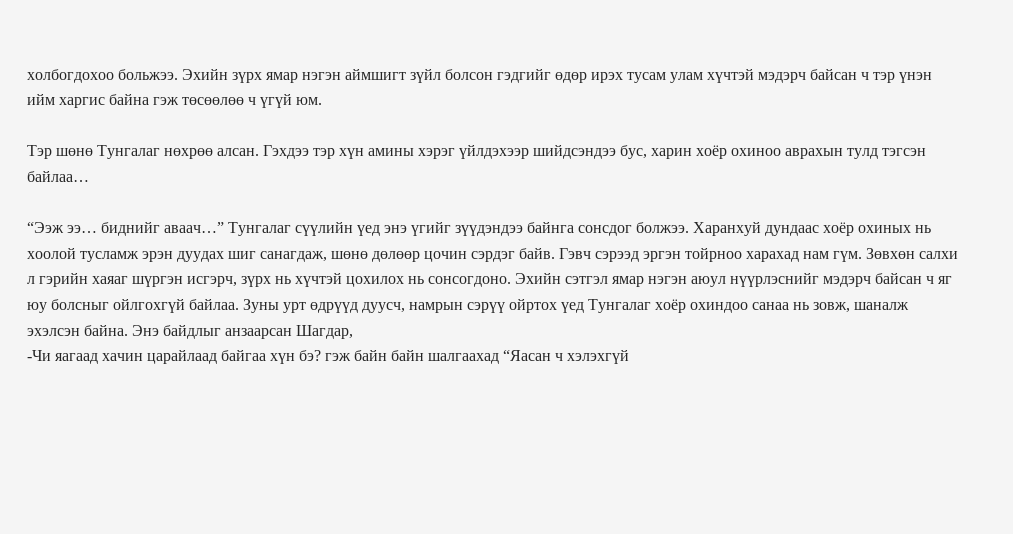холбогдохоо больжээ. Эхийн зүрх ямар нэгэн аймшигт зүйл болсон гэдгийг өдөр ирэх тусам улам хүчтэй мэдэрч байсан ч тэр үнэн ийм харгис байна гэж төсөөлөө ч үгүй юм.

Тэр шөнө Тунгалаг нөхрөө алсан. Гэхдээ тэр хүн амины хэрэг үйлдэхээр шийдсэндээ бус, харин хоёр охиноо аврахын тулд тэгсэн байлаа…

“Ээж ээ… биднийг аваач…” Тунгалаг сүүлийн үед энэ үгийг зүүдэндээ байнга сонсдог болжээ. Харанхуй дундаас хоёр охиных нь хоолой тусламж эрэн дуудах шиг санагдаж, шөнө дөлөөр цочин сэрдэг байв. Гэвч сэрээд эргэн тойрноо харахад нам гүм. Зөвхөн салхи л гэрийн хаяаг шүргэн исгэрч, зүрх нь хүчтэй цохилох нь сонсогдоно. Эхийн сэтгэл ямар нэгэн аюул нүүрлэснийг мэдэрч байсан ч яг юу болсныг ойлгохгүй байлаа. Зуны урт өдрүүд дуусч, намрын сэрүү ойртох үед Тунгалаг хоёр охиндоо санаа нь зовж, шаналж эхэлсэн байна. Энэ байдлыг анзаарсан Шагдар,
-Чи яагаад хачин царайлаад байгаа хүн бэ? гэж байн байн шалгаахад “Яасан ч хэлэхгүй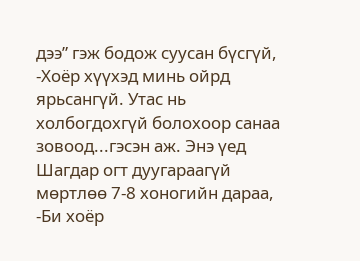дээ” гэж бодож суусан бүсгүй,
-Хоёр хүүхэд минь ойрд ярьсангүй. Утас нь холбогдохгүй болохоор санаа зовоод...гэсэн аж. Энэ үед Шагдар огт дуугараагүй мөртлөө 7-8 хоногийн дараа,
-Би хоёр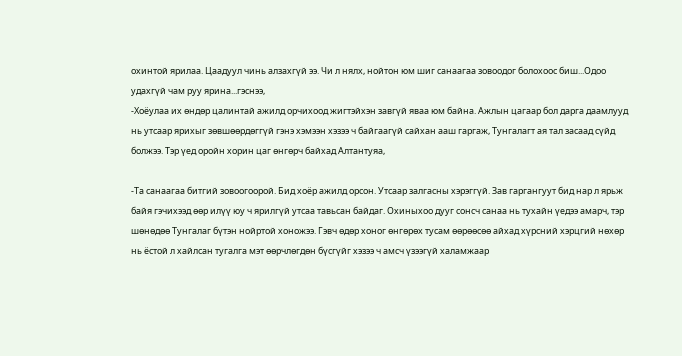охинтой ярилаа. Цаадуул чинь алзахгүй ээ. Чи л нялх, нойтон юм шиг санаагаа зовоодог болохоос биш...Одоо удахгүй чам руу ярина...гэснээ,
-Хоёулаа их өндөр цалинтай ажилд орчихоод жигтэйхэн завгүй яваа юм байна. Ажлын цагаар бол дарга даамлууд нь утсаар ярихыг зөвшөөрдөггүй гэнэ хэмээн хэзээ ч байгаагүй сайхан ааш гаргаж, Тунгалагт ая тал засаад сүйд болжээ. Тэр үед оройн хорин цаг өнгөрч байхад Алтантуяа,

-Та санаагаа битгий зовоогоорой. Бид хоёр ажилд орсон. Утсаар залгасны хэрэггүй. Зав гаргангуут бид нар л ярьж байя гэчихээд өөр илүү юу ч ярилгүй утсаа тавьсан байдаг. Охиныхоо дууг сонсч санаа нь тухайн үедээ амарч, тэр шөнөдөө Тунгалаг бүтэн нойртой хоножээ. Гэвч өдөр хоног өнгөрөх тусам өөрөөсөө айхад хүрсний хэрцгий нөхөр нь ёстой л хайлсан тугалга мэт өөрчлөгдөн бүсгүйг хэзээ ч амсч үзээгүй халамжаар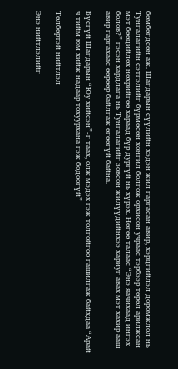бөмбөгдсөн аж. Шагдарын сүүлийн хэдэн жил гаргасан авир, хэрцгийлэл доромжлол нь Тунгалагийн сэтгэлийг бүрмөсөн хонгил болгож орхисон учраас тэрбээр төрөл арилжсан мэт бөөцийлөх нөхрийгөө хараад бүр дургүй нь хүрэх. Нөгөө талаас “Энэ яачихаад ингэх болов?” гэсэн хардлага нь Тунгалагийг зовсон жилүүдийнхээ хариуг авах мэт хахир ааш авир гаргахаас өөрөөр байлгаж өгөөгүй байна.

Бүсгүй Шагдарын “Юу хийсэн”-г таах, олж мэдэх гэж толгойгоо гашилгаж байхдаа “Арай ч тийм юм хийж надаар тохуурхана гэж бодоогүй”

Төлбөртэй нийтлэл

Энэ нийтлэлийг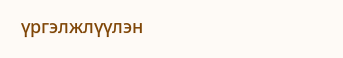үргэлжлүүлэн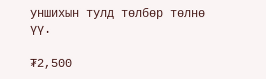уншихын тулд төлбөр төлнө үү.

₮2,500